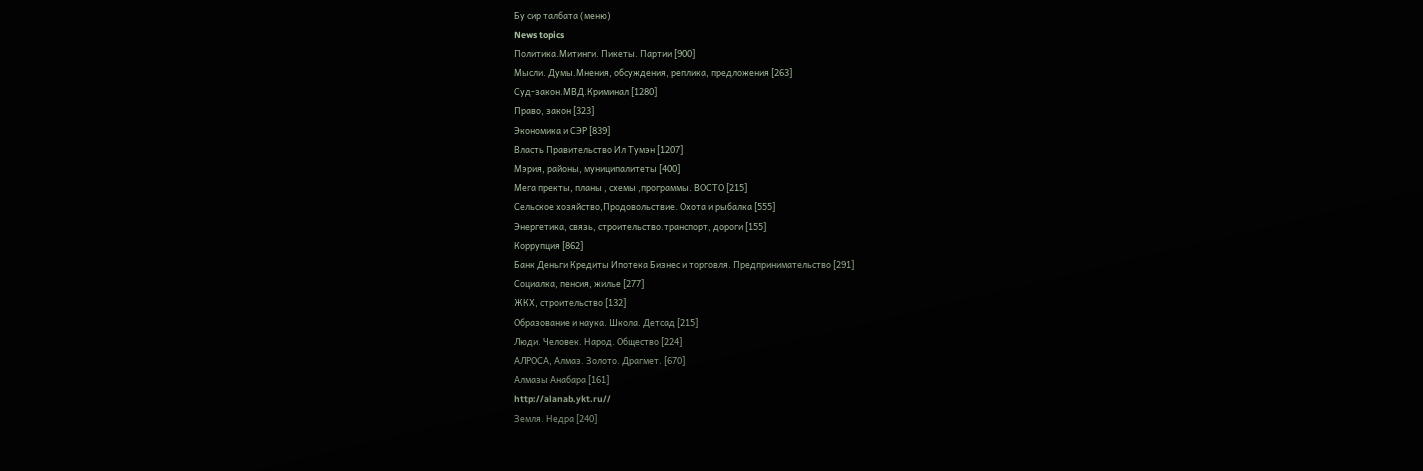Бу сир талбата (меню)
News topics
Политика.Митинги. Пикеты. Партии [900]
Мысли. Думы.Мнения, обсуждения, реплика, предложения [263]
Суд-закон.МВД.Криминал [1280]
Право, закон [323]
Экономика и СЭР [839]
Власть Правительство Ил Тумэн [1207]
Мэрия, районы, муниципалитеты [400]
Мега пректы, планы , схемы ,программы. ВОСТО [215]
Сельское хозяйство,Продовольствие. Охота и рыбалка [555]
Энергетика, связь, строительство.транспорт, дороги [155]
Коррупция [862]
Банк Деньги Кредиты Ипотека Бизнес и торговля. Предпринимательство [291]
Социалка, пенсия, жилье [277]
ЖКХ, строительство [132]
Образование и наука. Школа. Детсад [215]
Люди. Человек. Народ. Общество [224]
АЛРОСА, Алмаз. Золото. Драгмет. [670]
Алмазы Анабара [161]
http://alanab.ykt.ru//
Земля. Недра [240]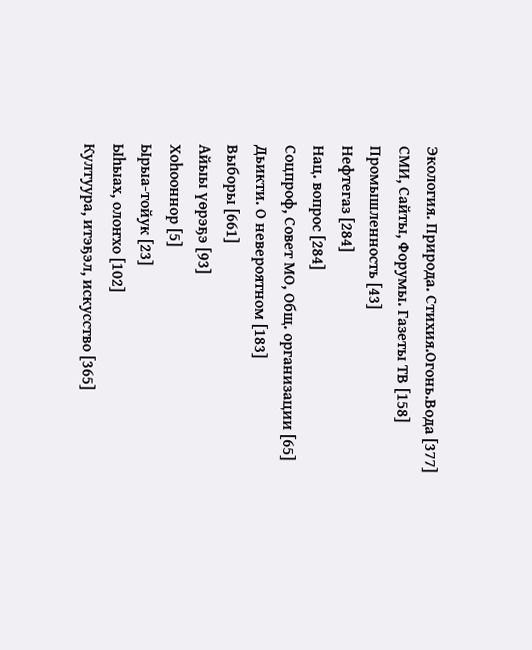Экология. Природа. Стихия.Огонь.Вода [377]
СМИ, Сайты, Форумы. Газеты ТВ [158]
Промышленность [43]
Нефтегаз [284]
Нац. вопрос [284]
Соцпроф, Совет МО, Общ. организации [65]
Дьикти. О невероятном [183]
Выборы [661]
Айыы үөрэҕэ [93]
Хоһооннор [5]
Ырыа-тойук [23]
Ыһыах, олоҥхо [102]
Култуура, итэҕэл, искусство [365]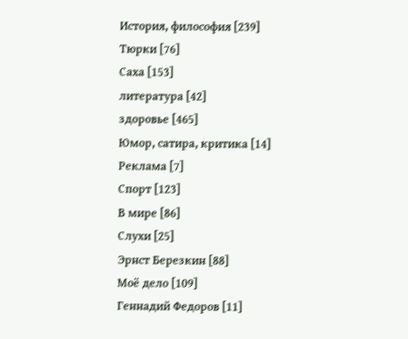История, философия [239]
Тюрки [76]
Саха [153]
литература [42]
здоровье [465]
Юмор, сатира, критика [14]
Реклама [7]
Спорт [123]
В мире [86]
Слухи [25]
Эрнст Березкин [88]
Моё дело [109]
Геннадий Федоров [11]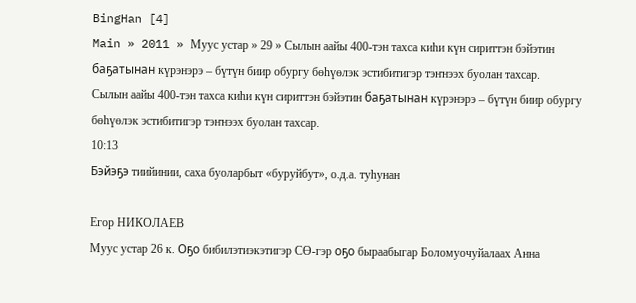BingHan [4]
Main » 2011 » Муус устар » 29 » Сылын аайы 400-тэн тахса киһи күн сириттэн бэйэтин баҕатынан күрэнэрэ – бүтүн биир обургу бөһүөлэк эстибитигэр тэҥнээх буолан тахсар.
Сылын аайы 400-тэн тахса киһи күн сириттэн бэйэтин баҕатынан күрэнэрэ – бүтүн биир обургу бөһүөлэк эстибитигэр тэҥнээх буолан тахсар.
10:13
Бэйэҕэ тиийинии, саха буоларбыт «буруйбут», о.д.а. туһунан

Егор НИКОЛАЕВ
Муус устар 26 к. Оҕо бибилэтиэкэтигэр СӨ-гэр оҕо быраабыгар Боломуочуйалаах Анна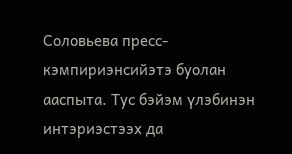Соловьева пресс-кэмпириэнсийэтэ буолан ааспыта. Тус бэйэм үлэбинэн интэриэстээх да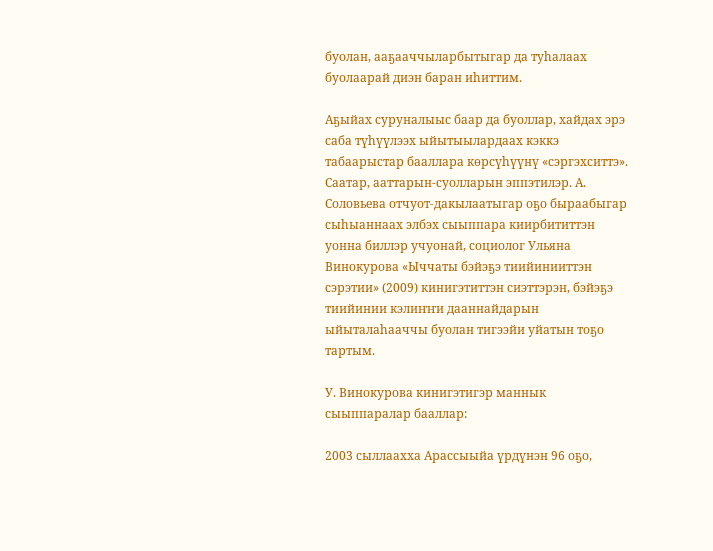буолан, ааҕааччыларбытыгар да туһалаах буолаарай диэн баран иһиттим.

Аҕыйах суруналыыс баар да буоллар, хайдах эрэ саба түһүүлээх ыйытыылардаах кэккэ табаарыстар бааллара көрсүһүүнү «сэргэхситтэ». Саатар, ааттарын-суолларын эппэтилэр. А. Соловьева отчуот-дакылаатыгар оҕо быраабыгар сыһыаннаах элбэх сыыппара киирбититтэн уонна биллэр учуонай, социолог Ульяна Винокурова «Ыччаты бэйэҕэ тиийинииттэн сэрэтии» (2009) кинигэтиттэн сиэттэрэн, бэйэҕэ тиийинии кэлиҥҥи дааннайдарын ыйыталаһааччы буолан тигээйи уйатын тоҕо тартым.

У. Винокурова кинигэтигэр маннык сыыппаралар бааллар:

2003 сыллаахха Арассыыйа үрдүнэн 96 оҕо,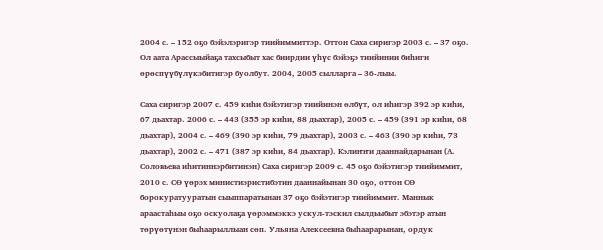2004 с. – 152 оҕо бэйэлэригэр тиийиммиттэр. Оттон Саха сиригэр 2003 с. – 37 оҕо. Ол аата Арассыыйаҕа тахсыбыт хас биирдии үһүс бэйэҕэ тиийинии биһиги өрөспүүбүлүкэбитигэр буолбут. 2004, 2005 сылларга – 36-лыы.

Саха сиригэр 2007 с. 459 киһи бэйэтигэр тиийинэн өлбүт, ол иһигэр 392 эр киһи, 67 дьахтар. 2006 с. – 443 (355 эр киһи, 88 дьахтар), 2005 с. – 459 (391 эр киһи, 68 дьахтар), 2004 с. – 469 (390 эр киһи, 79 дьахтар), 2003 с. – 463 (390 эр киһи, 73 дьахтар), 2002 с. – 471 (387 эр киһи, 84 дьахтар). Кэлиҥҥи дааннайдарынан (А. Соловьева иһитиннэрбитинэн) Саха сиригэр 2009 с. 45 оҕо бэйэтигэр тиийиммит, 2010 с. СӨ үөрэх министиэристибэтин дааннайынан 30 оҕо, оттон СӨ борокуратууратын сыыппаратынан 37 оҕо бэйэтигэр тиийиммит. Маннык араастаһыы оҕо оскуолаҕа үөрэммэккэ ускул-тэскил сылдьыбыт эбэтэр атын төрүөтүнэн быһаарыллыан сөп. Ульяна Алексеевна быһаарарынан, ордук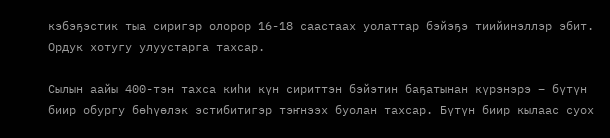кэбэҕэстик тыа сиригэр олорор 16-18 саастаах уолаттар бэйэҕэ тиийинэллэр эбит. Ордук хотугу улуустарга тахсар.

Сылын аайы 400-тэн тахса киһи күн сириттэн бэйэтин баҕатынан күрэнэрэ – бүтүн биир обургу бөһүөлэк эстибитигэр тэҥнээх буолан тахсар. Бүтүн биир кылаас суох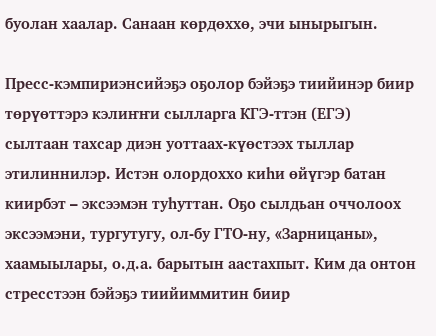буолан хаалар. Санаан көрдөххө, эчи ынырыгын.

Пресс-кэмпириэнсийэҕэ оҕолор бэйэҕэ тиийинэр биир төрүөттэрэ кэлиҥҥи сылларга КГЭ-ттэн (ЕГЭ) сылтаан тахсар диэн уоттаах-күөстээх тыллар этилиннилэр. Истэн олордоххо киһи өйүгэр батан киирбэт – эксээмэн туһуттан. Оҕо сылдьан оччолоох эксээмэни, тургутугу, ол-бу ГТО-ну, «Зарницаны», хаамыылары, о.д.а. барытын аастахпыт. Ким да онтон стресстээн бэйэҕэ тиийиммитин биир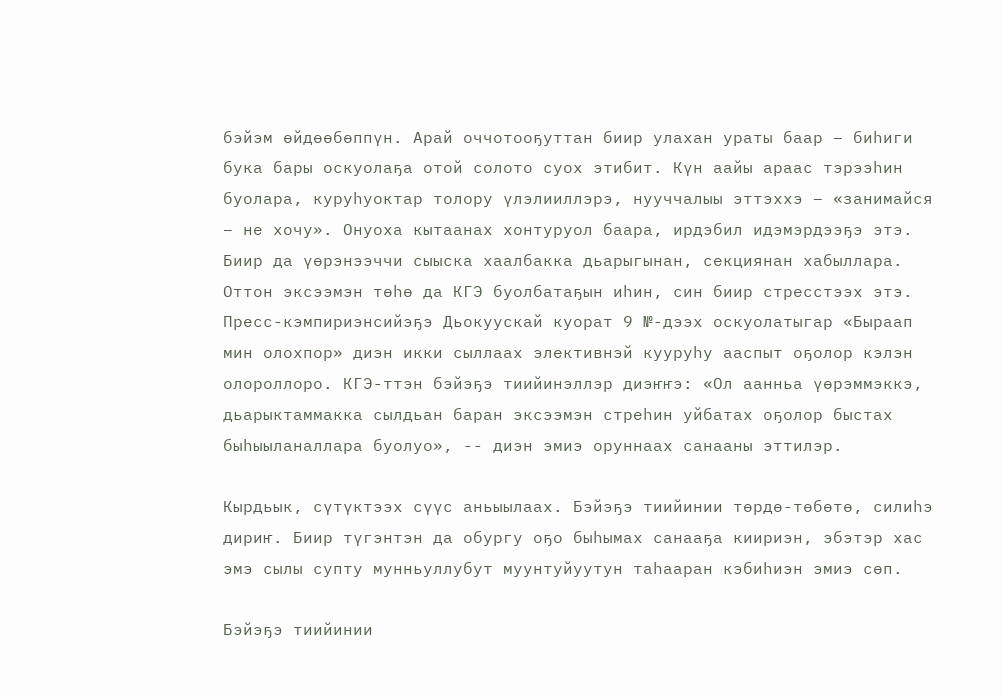бэйэм өйдөөбөппүн. Арай оччотооҕуттан биир улахан ураты баар – биһиги бука бары оскуолаҕа отой солото суох этибит. Күн аайы араас тэрээһин буолара, куруһуоктар толору үлэлииллэрэ, нууччалыы эттэххэ – «занимайся – не хочу». Онуоха кытаанах хонтуруол баара, ирдэбил идэмэрдээҕэ этэ. Биир да үөрэнээччи сыыска хаалбакка дьарыгынан, секциянан хабыллара. Оттон эксээмэн төһө да КГЭ буолбатаҕын иһин, син биир стресстээх этэ. Пресс-кэмпириэнсийэҕэ Дьокуускай куорат 9 №-дээх оскуолатыгар «Быраап мин олохпор» диэн икки сыллаах элективнэй кууруһу ааспыт оҕолор кэлэн олороллоро. КГЭ-ттэн бэйэҕэ тиийинэллэр диэҥҥэ: «Ол аанньа үөрэммэккэ, дьарыктаммакка сылдьан баран эксээмэн стреһин уйбатах оҕолор быстах быһыыланаллара буолуо», -- диэн эмиэ оруннаах санааны эттилэр.

Кырдьык, сүтүктээх сүүс аньыылаах. Бэйэҕэ тиийинии төрдө-төбөтө, силиһэ дириҥ. Биир түгэнтэн да обургу оҕо быһымах санааҕа киириэн, эбэтэр хас эмэ сылы супту мунньуллубут муунтуйуутун таһааран кэбиһиэн эмиэ сөп.

Бэйэҕэ тиийинии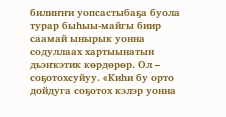билиҥҥи уопсастыбаҕа буола турар быһыы-майгы биир саамай ынырык уонна содуллаах хартыынатын дьэҥкэтик көрдөрөр. Ол – соҕотохсуйуу. «Киһи бу орто дойдуга соҕотох кэлэр уонна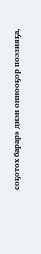соҕотох барар» диэн оннооҕор поэзияҕа,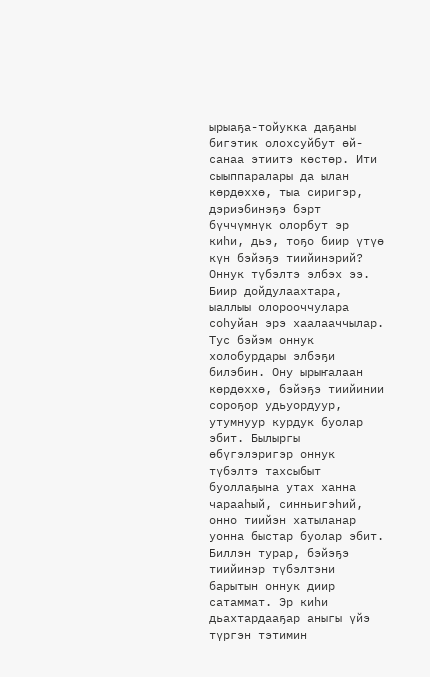ырыаҕа-тойукка даҕаны бигэтик олохсуйбут өй-санаа этиитэ көстөр. Ити сыыппаралары да ылан көрдөххө, тыа сиригэр, дэриэбинэҕэ бэрт бүччүмнүк олорбут эр киһи, дьэ, тоҕо биир үтүө күн бэйэҕэ тиийинэрий? Оннук түбэлтэ элбэх ээ. Биир дойдулаахтара, ыаллыы олорооччулара соһуйан эрэ хаалааччылар. Тус бэйэм оннук холобурдары элбэҕи билэбин. Ону ырыҥалаан көрдөххө, бэйэҕэ тиийинии сороҕор удьуордуур, утумнуур курдук буолар эбит. Былыргы өбүгэлэригэр оннук түбэлтэ тахсыбыт буоллаҕына утах ханна чарааһый, синньигэһий, онно тиийэн хатыланар уонна быстар буолар эбит. Биллэн турар, бэйэҕэ тиийинэр түбэлтэни барытын оннук диир сатаммат. Эр киһи дьахтардааҕар аныгы үйэ түргэн тэтимин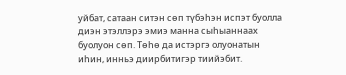уйбат, сатаан ситэн сөп түбэһэн испэт буолла диэн этэллэрэ эмиэ манна сыһыаннаах буолуон сөп. Төһө да истэргэ олуонатын иһин, инньэ диирбитигэр тиийэбит.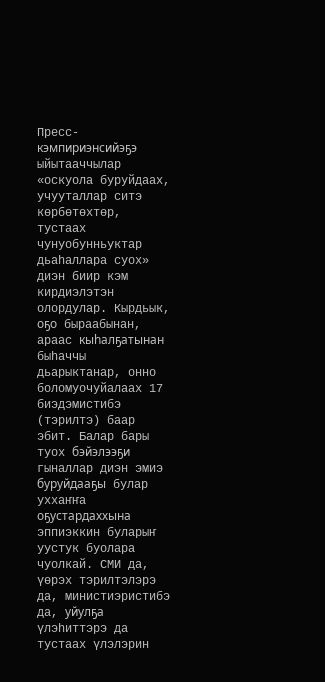Пресс-кэмпириэнсийэҕэ ыйытааччылар «оскуола буруйдаах, учууталлар ситэ көрбөтөхтөр, тустаах чунуобунньуктар дьаһаллара суох» диэн биир кэм кирдиэлэтэн олордулар. Кырдьык, оҕо быраабынан, араас кыһалҕатынан быһаччы дьарыктанар, онно боломуочуйалаах 17 биэдэмистибэ (тэрилтэ) баар эбит. Балар бары туох бэйэлээҕи гыналлар диэн эмиэ буруйдааҕы булар уххаҥҥа оҕустардаххына эппиэккин буларыҥ уустук буолара чуолкай. СМИ да, үөрэх тэрилтэлэрэ да, министиэристибэ да, уйулҕа үлэһиттэрэ да тустаах үлэлэрин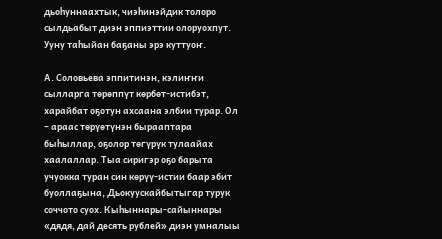дьоһуннаахтык, чиэһинэйдик толоро сылдьабыт диэн эппиэттии олоруохпут. Ууну таһыйан баҕаны эрэ куттуоҥ.

А. Соловьева эппитинэн, кэлиҥҥи сылларга төрөппүт көрбөт-истибэт, харайбат оҕотун ахсаана элбии турар. Ол – араас төрүөтүнэн бырааптара быһыллар, оҕолор төгүрүк тулаайах хаалаллар. Тыа сиригэр оҕо барыта учуокка туран син көрүү-истии баар эбит буоллаҕына, Дьокуускайбытыгар турук соччото суох. Кыһыннары-сайыннары «дядя, дай десять рублей» диэн умналыы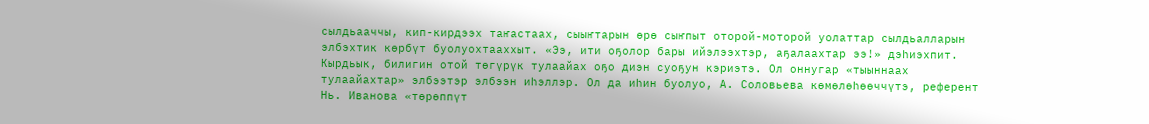сылдьааччы, кип-кирдээх таҥастаах, сыыҥтарын өрө сыҥпыт оторой-моторой уолаттар сылдьалларын элбэхтик көрбүт буолуохтааххыт. «Ээ, ити оҕолор бары ийэлээхтэр, аҕалаахтар ээ!» дэһиэхпит. Кырдьык, билигин отой төгүрүк тулаайах оҕо диэн суоҕун кэриэтэ. Ол оннугар «тыыннаах тулаайахтар» элбээтэр элбээн иһэллэр. Ол да иһин буолуо, А. Соловьева көмөлөһөөччүтэ, референт Нь. Иванова «төрөппүт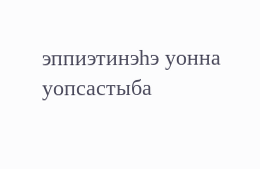эппиэтинэһэ уонна уопсастыба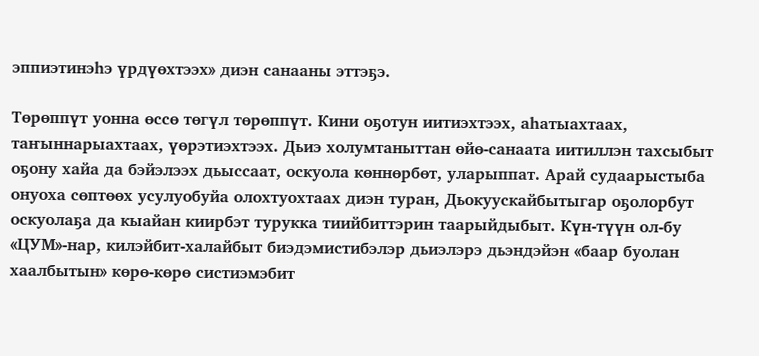эппиэтинэһэ үрдүөхтээх» диэн санааны эттэҕэ.

Төрөппүт уонна өссө төгүл төрөппүт. Кини оҕотун иитиэхтээх, аһатыахтаах, таҥыннарыахтаах, үөрэтиэхтээх. Дьиэ холумтаныттан өйө-санаата иитиллэн тахсыбыт оҕону хайа да бэйэлээх дьыссаат, оскуола көннөрбөт, уларыппат. Арай судаарыстыба онуоха сөптөөх усулуобуйа олохтуохтаах диэн туран, Дьокуускайбытыгар оҕолорбут оскуолаҕа да кыайан киирбэт турукка тиийбиттэрин таарыйдыбыт. Күн-түүн ол-бу «ЦУМ»-нар, килэйбит-халайбыт биэдэмистибэлэр дьиэлэрэ дьэндэйэн «баар буолан хаалбытын» көрө-көрө систиэмэбит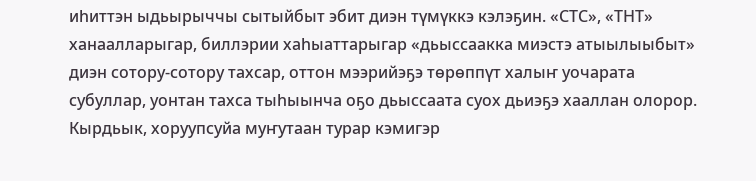иһиттэн ыдьырыччы сытыйбыт эбит диэн түмүккэ кэлэҕин. «СТС», «ТНТ» ханаалларыгар, биллэрии хаһыаттарыгар «дьыссаакка миэстэ атыылыыбыт» диэн сотору-сотору тахсар, оттон мээрийэҕэ төрөппүт халыҥ уочарата субуллар, уонтан тахса тыһыынча оҕо дьыссаата суох дьиэҕэ хааллан олорор. Кырдьык, хоруупсуйа муҥутаан турар кэмигэр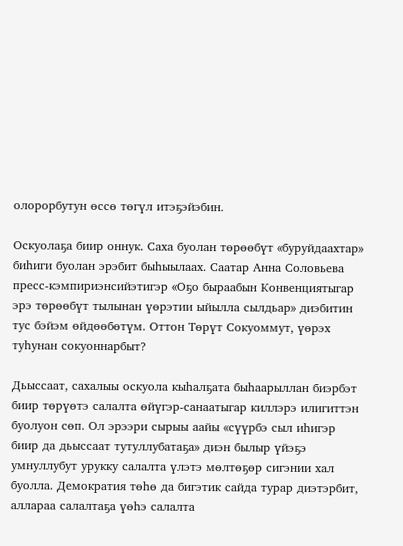олорорбутун өссө төгүл итэҕэйэбин.

Оскуолаҕа биир оннук. Саха буолан төрөөбүт «буруйдаахтар» биһиги буолан эрэбит быһыылаах. Саатар Анна Соловьева пресс-кэмпириэнсийэтигэр «Оҕо быраабын Конвенциятыгар эрэ төрөөбүт тылынан үөрэтии ыйылла сылдьар» диэбитин тус бэйэм өйдөөбөтүм. Оттон Төрүт Сокуоммут, үөрэх туһунан сокуоннарбыт?

Дьыссаат, сахалыы оскуола кыһалҕата быһаарыллан биэрбэт биир төрүөтэ салалта өйүгэр-санаатыгар киллэрэ илигиттэн буолуон сөп. Ол эрээри сырыы аайы «сүүрбэ сыл иһигэр биир да дьыссаат тутуллубатаҕа» диэн былыр үйэҕэ умнуллубут урукку салалта үлэтэ мөлтөҕөр сигэнии хал буолла. Демократия төһө да бигэтик сайда турар диэтэрбит, аллараа салалтаҕа үөһэ салалта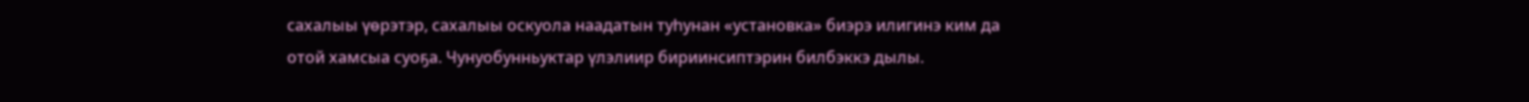сахалыы үөрэтэр, сахалыы оскуола наадатын туһунан «установка» биэрэ илигинэ ким да отой хамсыа суоҕа. Чунуобунньуктар үлэлиир бириинсиптэрин билбэккэ дылы.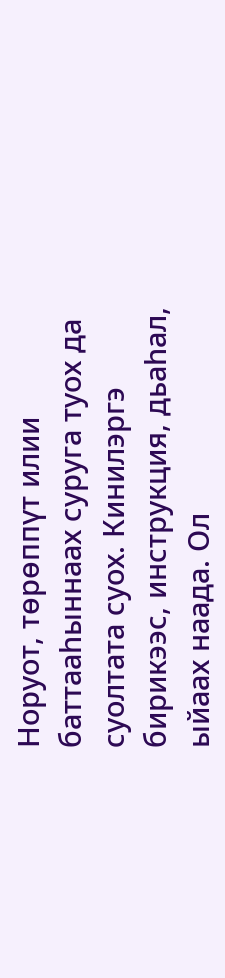Норуот, төрөппүт илии баттааһыннаах суруга туох да суолтата суох. Кинилэргэ бирикээс, инструкция, дьаһал, ыйаах наада. Ол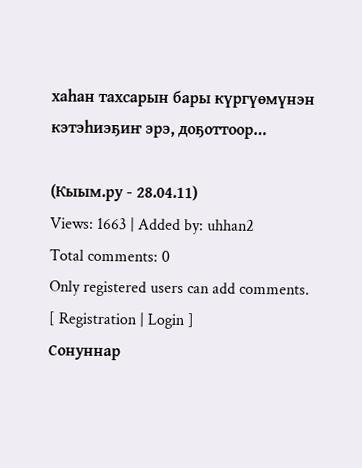хаһан тахсарын бары күргүөмүнэн кэтэһиэҕиҥ эрэ, доҕоттоор…

(Кыым.ру - 28.04.11)
Views: 1663 | Added by: uhhan2
Total comments: 0
Only registered users can add comments.
[ Registration | Login ]
Сонуннар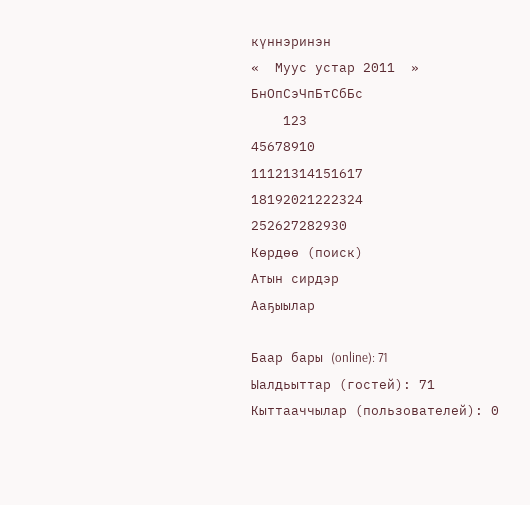күннэринэн
«  Муус устар 2011  »
БнОпСэЧпБтСбБс
    123
45678910
11121314151617
18192021222324
252627282930
Көрдөө (поиск)
Атын сирдэр
Ааҕыылар

Баар бары (online): 71
Ыалдьыттар (гостей): 71
Кыттааччылар (пользователей): 0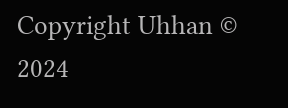Copyright Uhhan © 2024